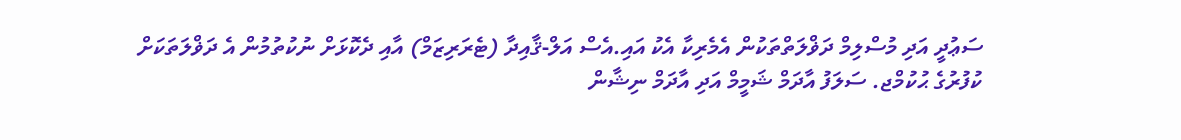ސަޢުދީ އަދި މުސްލިމް ދަޥްލަތްތަކުން އެމެރިކާ އެކު އައި.އެސް އަލް-ޤާއިދާ (ޓެރަރިޒަމް) އާއި ދެކޮޅަށް ނުކުތުމުން އެ ދަޥްލަތަކަށް ކުފުރުގެ ޙުކުމްޖ. ސަލަފު އާދަމް ޝަމީމް އަދި އާދަމް ނިޝާން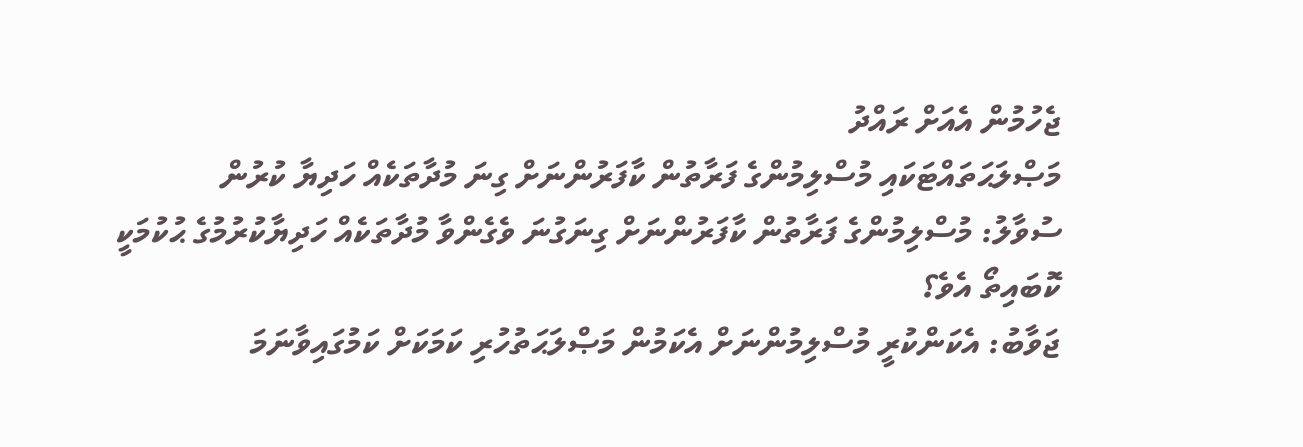ޖެހުމުން އެއަށް ރައްދު
މަޞްލަޙަތައްޓަކައި މުސްލިމުންގެ ފަރާތުން ކާފަރުންނަށް ގިނަ މުދާތަކެއް ހަދިޔާ ކުރުން
ސުވާލު: މުސްލިމުންގެ ފަރާތުން ކާފަރުންނަށް ގިނަގުނަ ވެގެންވާ މުދާތަކެއް ހަދިޔާކުރުމުގެ ޙުކުމަކީ ކޮބައިތޯ އެވެ؟
ޖަވާބު: އެކަންކުރީ މުސްލިމުންނަށް އެކަމުން މަޞްލަޙަތުހުރި ކަމަކަށް ކަމުގައިވާނަމަ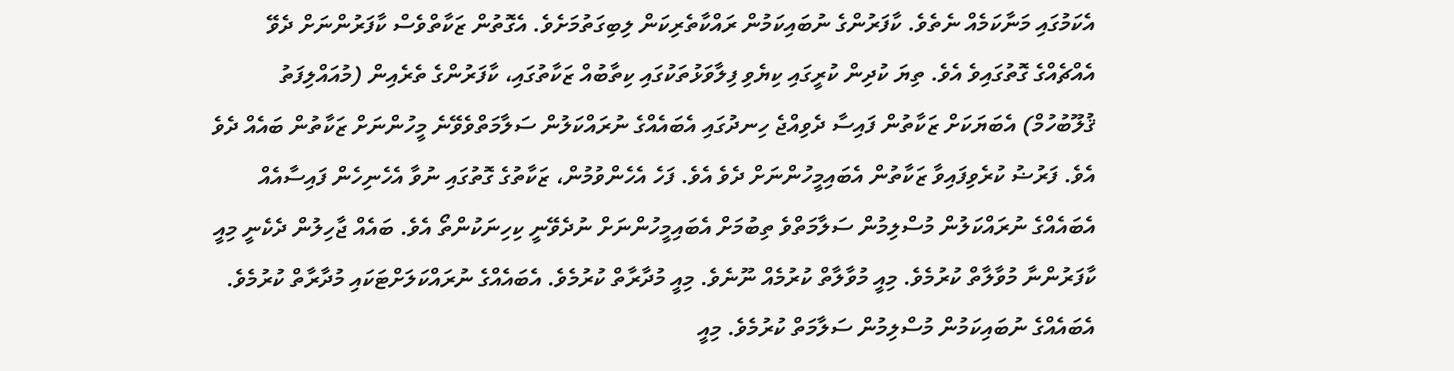އެކަމުގައި މަނާކަމެއް ނެތެވެ. ކާފަރުންގެ ނުބައިކަމުން ރައްކާތެރިކަން ލިބިގަތުމަށެވެ. އެގޮތުން ޒަކާތްވެސް ކާފަރުންނަށް ދެވޭ އެއްޗެއްގެ ގޮތުގައިވެ އެވެ. ތިޔަ ކުދިން ކުރީގައި ކިޔެވި ފިލާވަޅުތަކުގައި ކިތާބުއް ޒަކާތުގައި، ކާފަރުންގެ ތެރެއިން (މުއައްލިފަތު ޤުލޫބުހުމް) އެބަޔަކަށް ޒަކާތުން ފައިސާ ދެވިއްޖެ ހިނދުގައި އެބައެއްގެ ނުރައްކަލުން ސަލާމަތްވެވޭނެ މީހުންނަށް ޒަކާތުން ބައެއް ދެވެ އެވެ. ފަރުޟު ކުރެވިފައިވާ ޒަކާތުން އެބައިމީހުންނަށް ދެވެ އެވެ. ފަހެ އެހެންވުމުން، ޒަކާތުގެ ގޮތުގައި ނުވާ އެހެނިހެން ފައިސާއެއް އެބައެއްގެ ނުރައްކަލުން މުސްލިމުން ސަލާމަތްވެ ތިބުމަށް އެބައިމީހުންނަށް ނުދެވޭނީ ކިހިނަކުންތޯ އެވެ. ބައެއް ޖާހިލުން ދެކެނީ މިއީ ކާފަރުންނާ މުވާލާތް ކުރުމެވެ. މިއީ މުވާލާތް ކުރުމެއް ނޫނެވެ. މިއީ މުދާރާތް ކުރުމެވެ. އެބައެއްގެ ނުރައްކަލަށްޓަކައި މުދާރާތް ކުރުމެވެ. އެބައެއްގެ ނުބައިކަމުން މުސްލިމުން ސަލާމަތް ކުރުމެވެ. މިއީ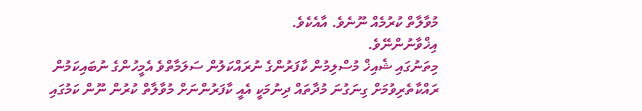މުވާލާތް ކުރުމެއް ނޫނެވެ. އާއެކެވެ.
އިޚްވާނުންނޭވެ.
މިތަނުގައި ޝެއިޚް މުސްލިމުން ކާފަރުންގެ ނުރައްކަލުން ސަލަމާތްވެ އެމީހުންގެ ނުބައިކަމުން ރައްކާތެރިވުމަށް ގިނަގުނަ މުދާތައް ދިނުމަކީ އެއީ ކާފަރުންނަށް މުވާލާތް ކުރުން ނޫން ކަމުގައި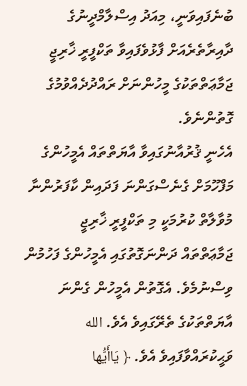ބުނެފައިވަނީ، މިއަދު އިސްލާމްދީނުގެ ދާއިރާތެރެއަށް ފާޅުވެފައިވާ ތަކްފީރީ ޚާރިޖީ ޖަމާޢަތްތަކުގެ މީހުންނަށް ރައްދުދެއްވުމުގެ ގޮތުންނެވެ.
އެހެނީ ޤުރުއާނުގައިވާ އާޔަތްތައް އެމީހުންގެ މަފްހޫމަށް ގެނެސްގަންނަ ފަދައިން ކާފަރުންނާ މުވާލާތް ކުރުމަކީ މި ތަކްފީރީ ޚާރިޖީ ޖަމާޢަތްތައް ދަންނަގޮތުގައި އެމީހުންގެ ފަހުމުން ވިސްނުމެވެ. އެގޮތުން އެމީހުން ގެންނަ އާޔަތްތަކުގެ ތެރޭގައިވެ އެވެ. الله ވަޙީކުރައްވާފައިވެ އެވެ. ﴿ يَاأَيُّها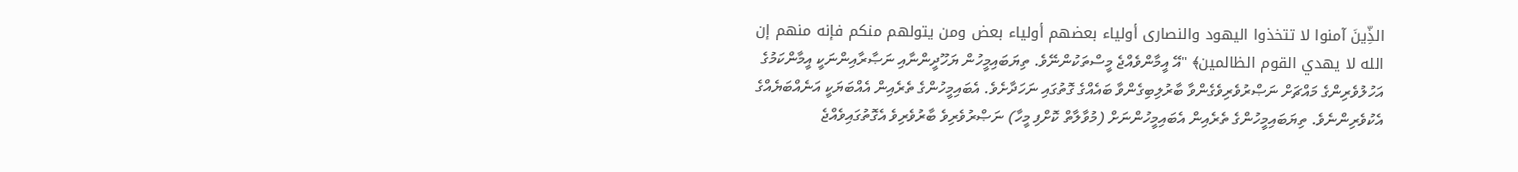الذِّينَ آمنوا لا تتخذوا اليهود والنصارى أولياء بعضهم أولياء بعض ومن يتولهم منكم فإنه منهم إن الله لا يهدي القوم الظالمين﴾ "އޭ އީމާންވެއްޖެ މީސްތަކުންނޭވެ. ތިޔަބައިމީހުން ޔަހޫދީންނާއި ނަޞާރާއިންނަކީ އީމާންކަމުގެ އަހުލުވެރިންގެ މައްޗަށް ނަޞްރުވެރިވެގެންވާ ބާރުލިބިގެންވާ ބައެއްގެ ގޮތުގައި ނަހަދާށެވެ. އެބައިމީހުންގެ ތެރެއިން އެއްބަޔަކީ އަނެއްބަޔެއްގެ އެކުވެރިންނެވެ. ތިޔަބައިމީހުންގެ ތެރެއިން އެބައިމީހުންނަށް (މުވާލާތް ކޮށްފި މީހާ) ނަޞްރުވެރިވެ ބާރުވެރިވެ އެގޮތުގައިވެއްޖެ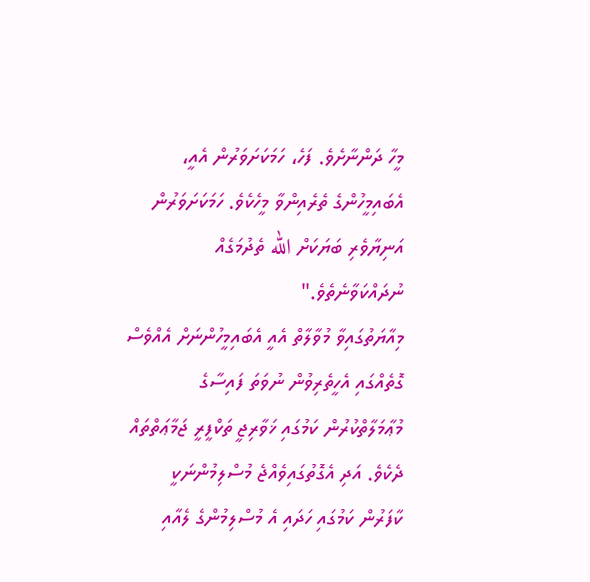މީހާ ދަންނާށެވެ. ފަހެ، ހަމަކަށަވަރުން އެއީ، އެބައިމީހުންގެ ތެރެއިންވާ މީހެކެވެ. ހަމަކަށަވަރުން އަނިޔާވެރި ބަޔަކަށް الله ތެދުމަގެއް ނުދައްކަވާނެތެވެ."
މިއާޔަތުގައިވާ މުވާލާތް އެއީ އެބައިމީހުންނަށް އެއްވެސް ގޮތެއްގައި އެހީތެރިވުން ނުވަތަ ފައިސާގެ މުޢާމަލާތްކުރުން ކަމުގައި ޚަވާރިޖީ ތަކްފީރީ ޖަމާޢަތްތައް ދެކެވެ. އަދި އެގޮތުގައިވެއްޖެ މުސްލިމުންނަކީ ކާފަރުން ކަމުގައި ހަދައި އެ މުސްލިމުންގެ ލެއާއި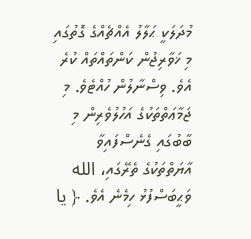މުދަލަކީ ޙަލާލު އެއްޗެއްގެ ގޮތުގައި މި ޚަވާރިޖުން ކަންތައްތައް ކުރެ އެވެ. ވިސްނާލުން ހުއްޓެވެ. މި ޖަމާޢަތްތަކުގެ އަހުލުވެރިން މި ބާބުގައި ގެނެސްފައިވާ އާޔަތްތަކުގެ ތެރޭގައި، الله ވަޙީބަސްފުޅު ހިމެނެ އެވެ. ﴿ يا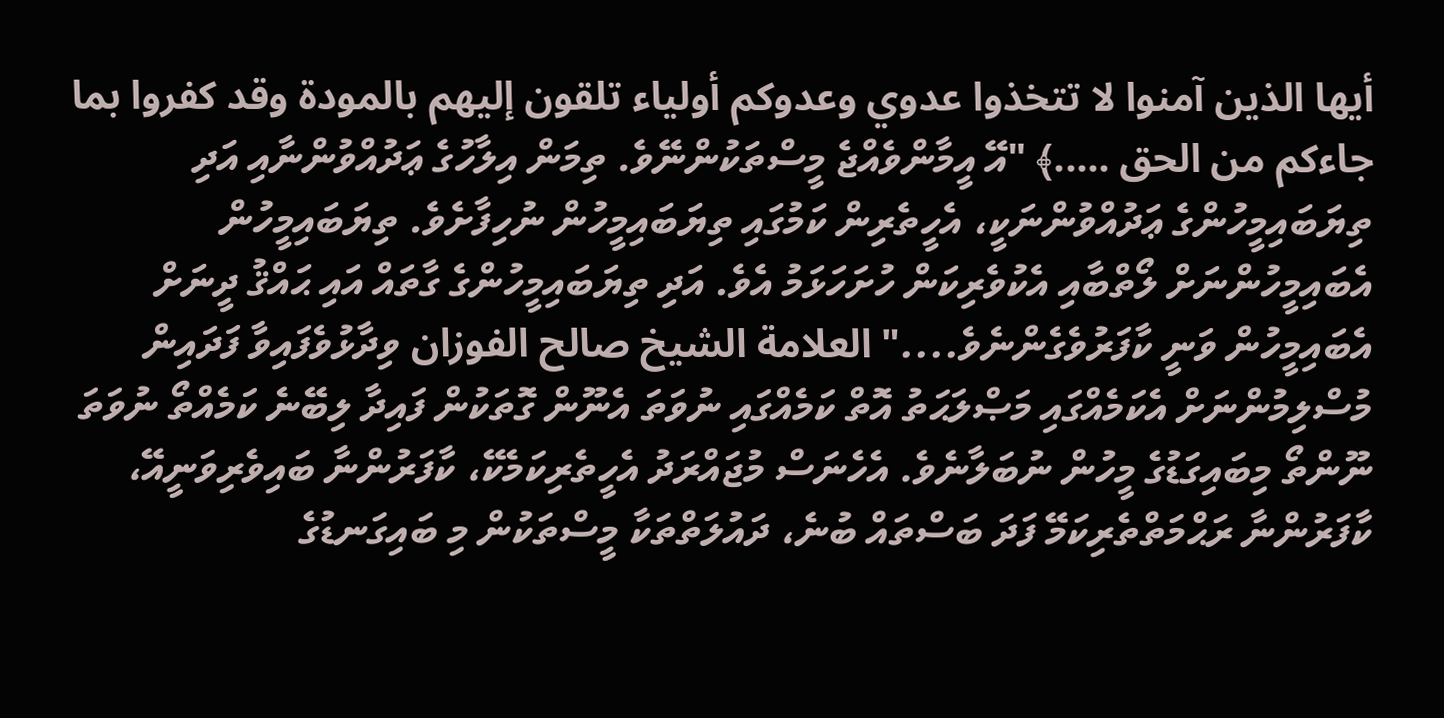أيها الذين آمنوا لا تتخذوا عدوي وعدوكم أولياء تلقون إليهم بالمودة وقد كفروا بما جاءكم من الحق .....﴾ "އޭ އީމާންވެއްޖެ މީސްތަކުންނޭވެ. ތިމަން އިލާހުގެ ޢަދުއްވުންނާއި އަދި ތިޔަބައިމީހުންގެ ޢަދުއްވުންނަކީ، އެހީތެރިން ކަމުގައި ތިޔަބައިމީހުން ނުހިފާށެވެ. ތިޔަބައިމީހުން އެބައިމީހުންނަށް ލޯތްބާއި އެކުވެރިކަން ހުށަހަޅަމު އެވެ. އަދި ތިޔަބައިމީހުންގެ ގާތައް އައި ޙައްޤު ދީނަށް އެބައިމީހުން ވަނީ ކާފަރުވެގެންނެވެ...." العلامة الشيخ صالح الفوزان ވިދާޅުވެފައިވާ ފަދައިން މުސްލިމުންނަށް އެކަމެއްގައި މަޞްލަޙަތު އޮތް ކަމެއްގައި ނުވަތަ އެނޫން ގޮތަކުން ފައިދާ ލިބޭނެ ކަމެއްތޯ ނުވަތަ ނޫންތޯ މިބައިގަޑުގެ މީހުން ނުބަލާނެވެ. އެހެނަސް މުޖައްރަދު އެހީތެރިކަމެކޭ، ކާފަރުންނާ ބައިވެރިވަނީއޭ، ކާފަރުންނާ ރަޙްމަތްތެރިކަމޭ ފަދަ ބަސްތައް ބުނެ، ދައުލަތްތަކާ މީސްތަކުން މި ބައިގަނޑުގެ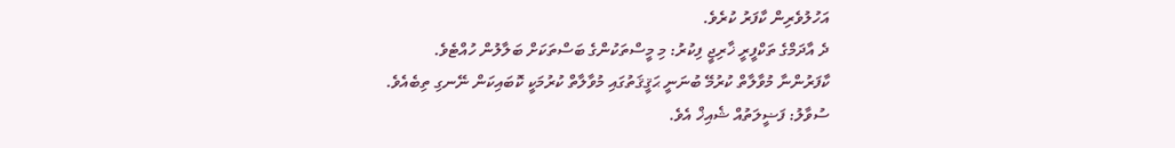އަހުލުވެރިން ކާފަރު ކުރެވެ.
ދެ އާދަމްގެ ތަކްފީރީ ޚާރިޖީ ފިކުރު: މި މީސްތަކުންގެ ބަސްތަކަށް ބަލާލުން ހުއްޓެވެ.
ކާފަރުންނާ މުވާލާތް ކުރުމޭ ބުނަނީ ޙަޤީޤަތުގައި މުވާލާތް ކުރުމަކީ ކޮބައިކަން ނޭނގި ތިބެއެވެ.
ސުވާލު: ފަޟީލަތުއް ޝެއިޚް އެވެ.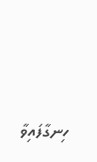ހިނގާފައިވާ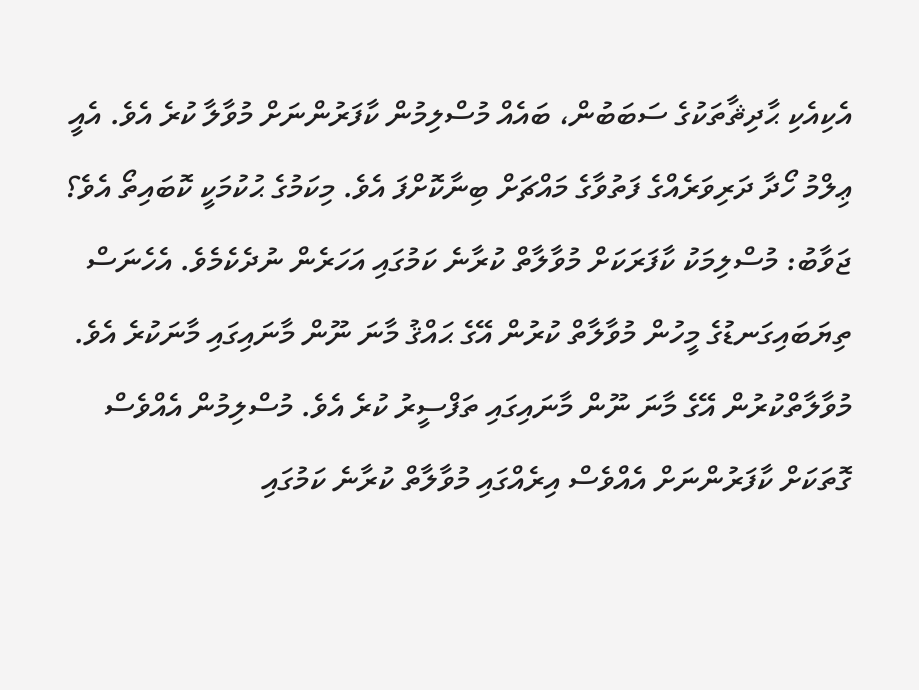އެކިއެކި ޙާދިޘާތަކުގެ ސަބަބުން، ބައެއް މުސްލިމުން ކާފަރުންނަށް މުވާލާ ކުރެ އެވެ. އެއީ ޢިލްމު ހޯދާ ދަރިވަރެއްގެ ފަތުވާގެ މައްޗަށް ބިނާކޮށްފަ އެވެ. މިކަމުގެ ޙުކުމަކީ ކޮބައިތޯ އެވެ؟
ޖަވާބު: މުސްލިމަކު ކާފަރަކަށް މުވާލާތް ކުރާނެ ކަމުގައި އަހަރެން ނުދެކެމެވެ. އެހެނަސް ތިޔަބައިގަނޑުގެ މީހުން މުވާލާތް ކުރުން އޭގެ ޙައްޤު މާނަ ނޫން މާނައިގައި މާނަކުރެ އެވެ. މުވާލާތްކުރުން އޭގެ މާނަ ނޫން މާނައިގައި ތަފްސީރު ކުރެ އެވެ. މުސްލިމުން އެއްވެސް ގޮތަކަށް ކާފަރުންނަށް އެއްވެސް އިރެއްގައި މުވާލާތް ކުރާނެ ކަމުގައި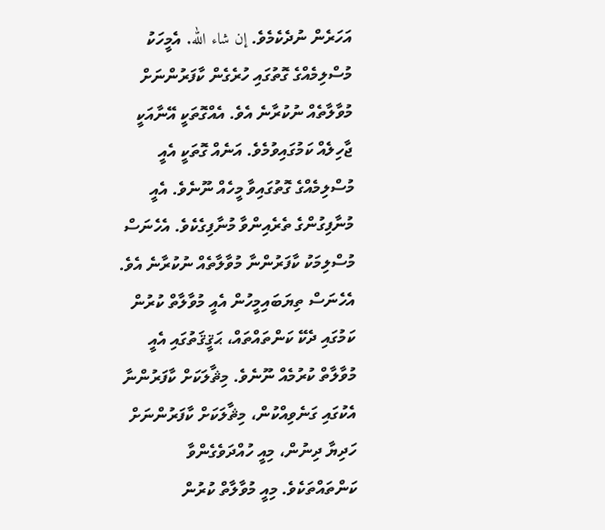އަހަރެން ނުދެކެމެވެ. إن شاء الله. އެމީހަކު މުސްލިމެއްގެ ގޮތުގައި ހުރެގެން ކާފަރުންނަށް މުވާލާތެއް ނުކުރާނެ އެވެ. އެއްގޮތަކީ އޭނާއަކީ ޖާހިލެއް ކަމުގައިވުމެވެ. އަނެއް ގޮތަކީ އެއީ މުސްލިމެއްގެ ގޮތުގައިވާ މީހެއް ނޫނެވެ. އެއީ މުނާފިގުންގެ ތެރެއިންވާ މުނާފިގެކެވެ. އެހެނަސް މުސްލިމަކު ކާފަރުންނާ މުވާލާތެއް ނުކުރާނެ އެވެ.
އެހެނަސް ތިޔަބައިމީހުން އެއީ މުވާލާތް ކުރުން ކަމުގައި ދެކޭ ކަންތައްތައް، ޙަޤީޤަތުގައި އެއީ މުވާލާތް ކުރުމެއް ނޫނެވެ. މިޘާލަކަށް ކާފަރުންނާ އެކުގައި ގަނެވިއްކުން، މިޘާލަކަށް ކާފަރުންނަށް ހަދިޔާ ދިނުން، މިއީ ހުއްދަވެގެންވާ ކަންތައްތަކެވެ. މިއީ މުވާލާތް ކުރުން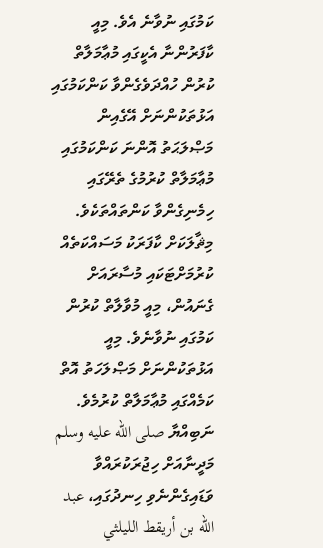ކަމުގައި ނުވާނެ އެވެ. މިއީ ކާފަރުންނާ އެކީގައި މުޢާމަލާތް ކުރުން ހުއްދަވެގެންވާ ކަންކަމުގައި އަޅުތަކުންނަށް އޭގެއިން މަޞްލަޙަތު އޮންނަ ކަންކަމުގައި މުޢާމަލާތް ކުރުމުގެ ތެރޭގައި ހިމެނިގެންވާ ކަންތައްތަކެވެ. މިޘާލަކަށް ކާފަރަކު މަސައްކަތެއް ކުރުމަށްޓަކައި މުސާރައަށް ގެނައުން، މިއީ މުވާލާތް ކުރުން ކަމުގައި ނުވާނެވެ. މިއީ އަޅުތަކުންނަށް މަޞްލަހަތު އޮތް ކަމެއްގައި މުޢާމަލާތް ކުރުމެވެ.
ނަބިއްޔާ صلى الله عليه وسلم މަދީނާއަށް ހިޖުރަކުރައްވާ ވަޑައިގެންނެވި ހިނދުގައި، عبد الله بن أريقط الليلثي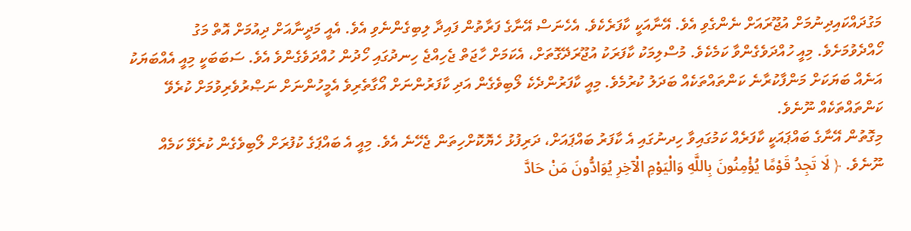މަގުދައްކައިދިނުމަށް އުޖޫރައަށް ނެންގެވި އެވެ. އޭނާއަކީ ކާފަރެކެވެ. އެހެނަސް އޭނާގެ ފަރާތުން ފައިދާ ލިބިގެންނެވި އެވެ. އެއީ މަދީނާއަށް ދިއުމަށް އޮތް މަގު ހޯއްދެވުމަށެވެ. މިއީ ހުއްދަވެގެންވާ ކަމެކެވެ. މުސްލިމަކު ކާފަރަކު އުޖޫރަދޭގޮތަށް، އެކަމަށް ހާޖަތް ޖެހިއްޖެ ހިނދުގައި ހޯދުން ހުއްދަވެގެންވެ އެވެ. ސަބަބަކީ މިއީ އެއްބަޔަކު އަނެއް ބަޔަކަށް މަންފާކުރާނެ ކަންތައްތަކެއް ބަދަލު ކުރުމެވެ. މިއީ ކާފަރުންދެކެ ލޯބިވެގެން އަދި ކާފަރުންނަށް އޯގާތެރިވެ އެމީހުންނަށް ނަޞްރުވެރިވުމަށް ކުރެވޭ ކަންތައްތަކެއް ނޫނެވެ.
މިގޮތުން އޭނާގެ ބައްޕައަކީ ކާފަރެއް ކަމުގައިވާ ހިދނުގައި އެ ކާފަރު ބައްޕައަށް، ދަރިފުޅު ހެޔޮކޮށްހިތަން ޖެހޭނެ އެވެ. މިއީ އެ ބައްޕަގެ ކުފުރަށް ލޯބިވެގެން ކުރެވޭ ކަމެއް ނޫނެވެ. ﴿ لَا تَجِدُ قَوْمًا يُؤْمِنُونَ بِاللَّهِ وَالْيَوْمِ الْآخِرِ يُوَادُّونَ مَنْ حَادَّ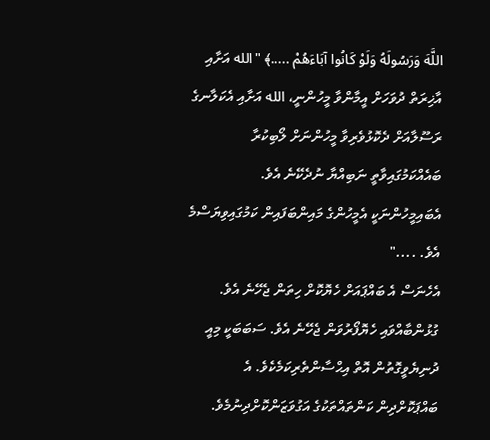اللَّهَ وَرَسُولَهُ وَلَوْ كَانُوا آبَاءَهُمْ .....﴾ "الله އަށާއި އާޚިރަތް ދުވަހަށް އީމާންވާ މީހުންނީ، الله އަށާއި އެކަލާނގެ ރަސޫލާއަށް ދެކޮޅުވެރިވާ މީހުންނަށް ލޯބިކުރާ ބައެއްކަމުގައިވާތީ ނަބިއްޔާ ނުދެކޭނެ އެވެ. އެބައިމީހުންނަކީ އެމީހުންގެ މައިންބަފައިން ކަމުގައިވިޔަސްމެ އެވެ. ...."
އެހެނަސް އެ ބައްޕައަށް ހެޔޮކޮށް ހިތަން ޖެހޭނެ އެވެ. ގުޅުންބާއްވައި ހެޔޮފޯރުވަން ޖެހޭނެ އެވެ. ސަބަބަކީ މިއީ ދުނިޔެވީގޮތުން އޮތް އިޙްސާންތެރިކަމެކެވެ. އެ ބައްޕަކޮށްދިން ކަންތައްތަކުގެ އަގުވަޒަންކޮށްދިނުމެވެ.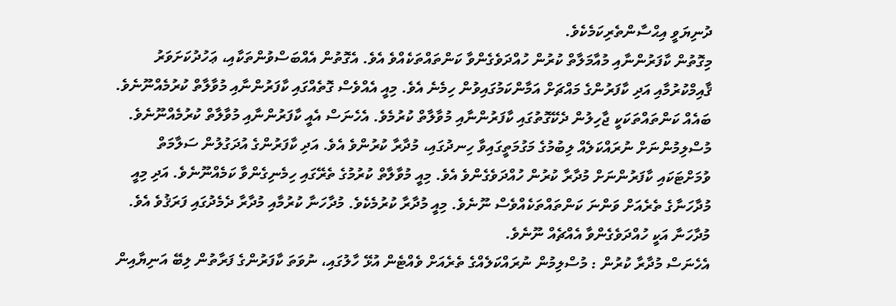ދުނިޔަވީ އިޙްސާންތެރިކަމެކެވެ.
މިގޮތުން ކާފަރުންނާއި މުއާމަލާތް ކުރުން ހުއްދަވެގެންވާ ކަންތައްތަކެއްވެ އެވެ. އެގޮތުން އެއްބަސްވުންތަކާއި، ޢަހުދުކަށަވަރު ޤާއިމްކުރުމާއި އަދި ކާފަރުންގެ މައްޗަށް އަމާންކަމުގައިވުން ހިމެނެ އެވެ. މިއީ އެއްވެސް ގޮތެއްގައި ކާފަރުންނާއި މުވާލާތް ކުރުމެއްނޫނެވެ.
ބައެއް ކަންތައްތަކަކީ ޖާހިލުން ދެކޭގޮތުގައި ކާފަރުންނާއި މުވާލާތް ކުރުމެވެ. އެހެނަސް އެއީ ކާފަރުންނާއި މުވާލާތް ކުރުމެއްނޫނެވެ.
މުސްލިމުންނަށް ނުރައްކަލެއް ލިބުމުގެ މަގުމަތީގައިވާ ހިނދުގައި، މުދާރާ ކުރުންވެ އެވެ. އަދި ކާފަރުންގެ އުދަގުލުން ސަލާމަތް ވުމަށްޓަކައި ކާފަރުންނަށް މުދާރާ ކުރުން ހުއްދަވެގެންވެ އެވެ. މިއީ މުވާލާތް ކުރުމުގެ ތެރޭގައި ހިމެނިގެންވާ ކަމެއްނޫނެވެ. އަދި މިއީ މުދާހަނާގެ ތެރެއަށް ވަންނަ ކަންތައްތަކެއްވެސް ނޫނެވެ. މިއީ މުދާރާ ކުރުމެކެވެ. މުދާހަނާ ކުރުމާއި މުދާރާ ދެމެދުގައި ފަރަޤުވެ އެވެ. މުދާހަނާ އަކީ ހުއްދަވެގެންވާ އެއްޗެއް ނޫނެވެ.
އެހެނަސް މުދާރާ ކުރުން : މުސްލިމުން ނުރައްކަލެއްގެ ތެރެއަށް ވެއްޓެން އުޅޭ ހާލުގައި، ނުވަތަ ކާފަރުންގެ ފަރާތުން ލިބޭ އަނިޔާއިން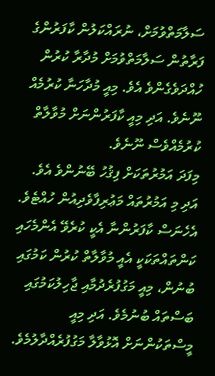ސަލާމަތްވުމަށް، ނުރައްކަލުން ކާފަރުންގެ ފަރާތުން ސަލާމަތްވުމަށް މުދާރާ ކުރުން ހުއްދަވެގެންވެ އެވެ. މިއީ މުދާހަނާ ކުރުމެއް ނޫނެވެ. އަދި މިއީ ކާފަރުންނަށް މުވާލާތް ކުރުމެއްވެސް ނޫނެވެ.
މިފަދަ އަމުރުތަކަށް ފިޤުހު ބޭނުންވެ އެވެ. އަދި މި އަމުރުތައް މަޢުރިފާވެދިއުން ހުއްޓެވެ. އެހެނަސް ކާފަރުންނާ އެކީ ކުރެވޭ އެންމެހައި ކަންތައްތަކަކީ އެއީ މުވާލާތް ކުރުން ކަމުގައި ބުނުން، މިއީ މަގުފުރެދުމާއި ޖާހިލުކަމުގައި ބަސްތައް ބުނުމެވެ. އަދި މިއީ މީސްތަކުންނަށް އޮޅުވާލާ މަގުފުރެއްދާލުމެވެ.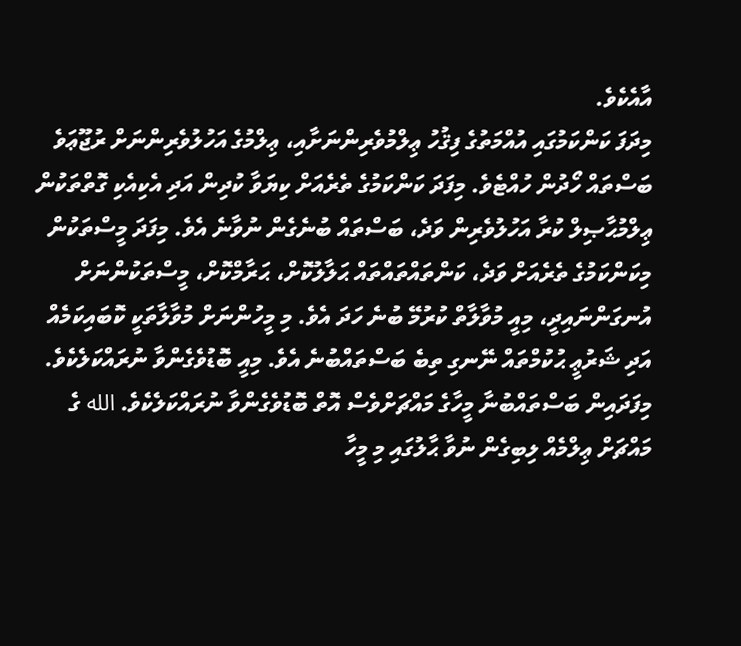އާއެކެވެ.
މިދަފަ ކަންކަމުގައި އުއްމަތުގެ ފިޤުހު ޢިލްމުވެރިންނަށާއި، ޢިލްމުގެ އަހުލުވެރިންނަށް ރުޖޫޢަވެ ބަސްތައް ހޯދުން ހުއްޓެވެ. މިފަދަ ކަންކަމުގެ ތެރެއަށް ކިޔަވާ ކުދިން އަދި އެކިއެކި ގޮތްތަކުން ޢިލްމުޙާޞިލް ކުރާ އަހުލުވެރިން ވަދެ، ބަސްތައް ބުނެގެން ނުވާނެ އެވެ. މިފަދަ މީސްތަކުން މިކަންކަމުގެ ތެރެއަށް ވަދެ، ކަންތައްތައްތައް ޙަލާލުކޮށް، ޙަރާމްކޮށް، މީސްތަކުންނަށް އުނގަންނައިދީ، މިއީ މުވާލާތް ކުރުމޭ ބުނެ ހަދަ އެވެ. މި މީހުންނަށް މުވާލާތަކީ ކޮބައިކަމެއް އަދި ޝަރުޢީ ޙުކުމްތައް ނޭނގި ތިބެ ބަސްތައްބުނެ އެވެ. މިއީ ބޮޑުވެގެންވާ ނުރައްކަލެކެވެ. މިފަދައިން ބަސްތައްބުނާ މީހާގެ މައްޗަށްވެސް އޮތް ބޮޑުވެގެންވާ ނުރައްކަލެކެވެ. الله ގެ މައްޗަށް ޢިލްމެއް ލިބިގެން ނުވާ ޙާލުގައި މި މީހާ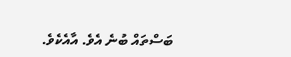ބަސްތައް ބުނެ އެވެ. އާއެކެވެ.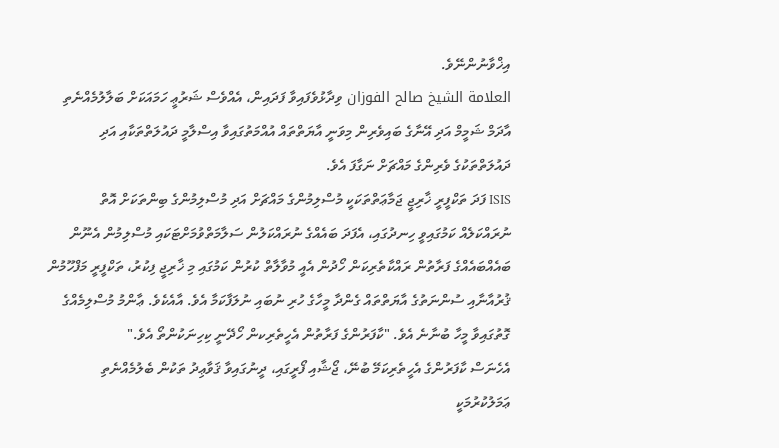އިޚްވާނުންނޭވެ.
العلامة الشيخ صالح الفوزان ވިދާޅުވެފައިވާ ފަދައިން، އެއްވެސް ޝަރުޢީ ހަމައަކަށް ބަލާލުމެއްނެތި އާދަމް ޝަމީމް އަދި އޭނާގެ ބައިވެރިން މިވަނީ އާޔަތްތައް އުއްމަތުގައިވާ އިސްލާމީ ދައުލަތްތަކާއި އަދި ދައުލަތްތަކުގެ ވެރިންގެ މައްޗަށް ނަގާފަ އެވެ.
ISIS ފަދަ ތަކްފީރީ ޚާރިޖީ ޖަމާޢަތްތަކަކީ މުސްލިމުންގެ މައްޗަށް އަދި މުސްލިމުންގެ ބިންތަކަށް އޮތް ނުރައްކަލެއް ކަމުގައިވީ ހިނދުގައި، އެފަދަ ބައެއްގެ ނުރައްކަލުން ސަލާމަތްވުމަށްޓަކައި މުސްލިމުން އެނޫން ބައެއްބައެއްގެ ފަރާތުން ރައްކާތެރިކަން ހޯދުން އެއީ މުވާލާތް ކުރުން ކަމުގައި މި ޚާރިޖީ ފިކުރު، ތަކްފީރީ މަފްހޫމުން ޤުރުއާނާއި ސުންނަތުގެ އާޔަތްތައް ގެންދާ މީހާގެ ހުރި ނުބައި ނުލަފާކަމާ އެވެ. އާއެކެވެ. ޢާންމު މުސްލިމެއްގެ ގޮތުގައިވާ މީހާ ބުނާނެ އެވެ. "ކާފަރުންގެ ފަރާތުން އެހީތެރިކން ހޯދޭނީ ކިހިނަކުންތޯ އެވެ."
އެހެނަސް ކާފަރުންގެ އެހީތެރިކަމޭ ބުނޭ، ޖޯޝާއި ފޯރީގައި، ދީނުގައިވާ ޤަވާޢިދު ތަކުން ބެލުމެއްނެތި ޢަމަލުކުރުމަކީ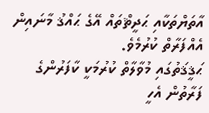އާތަޔްތަކާއި ޙަދީޘްތައް އޭގެ ޙައްޤު މާނައިން އެއްފަރާތް ކުރުމެވެ.
ޙަޤީޤަތުގައި މުވާލާތް ކުރުމަކީ ކާފަރުންގެ ފަރާތުން އެހީ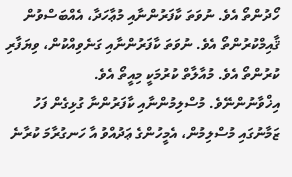ހޯދުންތޯ އެވެ. ނުވަތަ ކާފަރުންނާއި މުޢާހަދާ، އެއްބަސްވުން ޤާއިމްކުރުންތޯ އެވެ. ނުވަތަ ކާފަރުންނާއި ގަނެވިއްކުން، ވިޔަފާރި ކުރުންތޯ އެވެ. މުއާލާތް ކުރުމަކީ މިއީތޯ އެވެ.
އިޚްވާނުންނޭވެ. މުސްލިމުންނާއި ކާފަރުންނާ ގުޅިގެން ފަހު ޒަމާނުގައި މުސްލިމުން، އެމީހުންގެ ޢަދުއްވު އާ ހަނގުރާމަ ކުރާނެ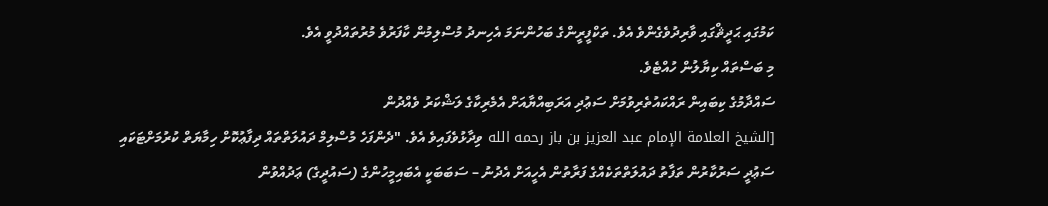ކަމުގައި ޙަދީޘްގައި ވާރިދުވެގެންވެ އެވެ. ތަކްފީރީންގެ ބަހުންނަމަ އެހިނދު މުސްލިމުން ކާފަރުވެ މުރުތައްދުވީ އެވެ.
މި ބަސްތައް ކިޔާލުން ހުއްޓެވެ.
ސައްދާމުގެ ކިބައިން ރައްކައުތެރިވުމަށް ސަޢުދި އަރަބިއްޔާއަށް އެމެރިކާގެ ލަޝްކަރު ވެއްދުން
[الشيخ العلامة الإمام عبد العزيز بن باز رحمه الله ވިދާޅުވެފައިވެ އެވެ. "ދެންފަހެ މުސްލިމް ދައުލަތްތައް ދިފާޢުކޮށް ހިމާޔަތް ކުރުމަށްޓަކައި ސަޢުދީ ސަރުކާރުން ތަފާތު ދައުލަތްތަކެއްގެ ފަރާތުން އެހީއަށް އެދުނު – ސަބަބަކީ އެބައިމީހުންގެ (ސައުދީގެ) ޢަދުއްވުން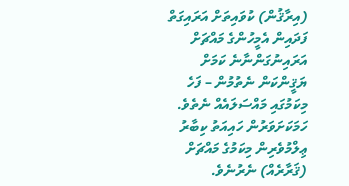(އިރާޤުން) ކުވައިތަށް އަރައިގަތް ފަދައިން އެމީހުންގެ މައްޗަށް އަރައިނުގަންނާނެ ކަމަށް ޔަޤީންކަން ނެތުމުން – ފަހެ މިކަމުގައި މައްސަލައެއް ނެތެވެ. ހަމަކަށަވަރުން ހައިއަތު ކިބާރު ޢިލްމުވެރިން މިކަމުގެ މައްޗަށް (ޤަރާރެއް) ނެރުނެވެ.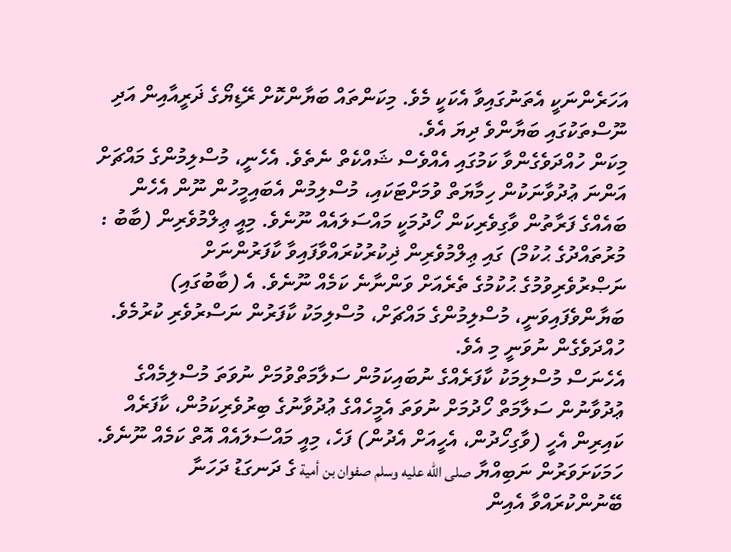އަހަރެންނަކީ އެތަނުގައިވާ އެކަކީ މެވެ. މިކަންތައް ބަޔާންކޮށް ރޭޑިޔޯގެ ޛަރީއާއިން އަދި ނޫސްތަކުގައި ބަޔާންވެ ދިޔަ އެވެ.
މިކަން ހުއްދަވެގެންވާ ކަމުގައި އެއްވެސް ޝައްކެތް ނެތެވެ. އެހެނީ، މުސްލިމުންގެ މައްޗަށް އަންނަ ޢުދުވާނަކުން ހިމާޔަތް ވުމަށްޓަކައި، މުސްލިމުން އެބައިމީހުން ނޫން އެހެން ބައެއްގެ ފަރާތުން ވާގިވެރިކަން ހޯދުމަކީ މައްސަލައެއް ނޫނެވެ. މިއީ ޢިލްމުވެރިން (ބާބު : މުރުތައްދުގެ ޙުކުމް) ގައި ޢިލްމުވެރިން ޛިކުރުކުރައްވާފައިވާ ކާފަރުންނަށް ނަޞްރުވެރިވުމުގެ ޙުކުމުގެ ތެރެއަށް ވަންނާނެ ކަމެއް ނޫނެވެ. އެ (ބާބުގައި) ބަޔާންވެފައިވަނީ، މުސްލިމުންގެ މައްޗަށް، މުސްލިމަކު ކާފަރުން ނަސްރުވެރި ކުރުމެވެ. ހުއްދަވެގެން ނުވަނީ މި އެވެ.
އެހެނަސް މުސްލިމަކު ކާފަރެއްގެ ނުބައިކަމުން ސަލާމަތްވުމަށް ނުވަތަ މުސްލިމެއްގެ ޢުދުވާނުން ސަލާމަތް ހޯދުމަށް ނުވަތަ އެމީހެއްގެ ޢުދުވާނުގެ ބިރުވެރިކަމުން، ކާފަރެއް ކައިރިން އެހީ (ވާގިހޯދުން، އެހީއަށް އެދުން) ފަހެ، މިއީ މައްސަލައެއް އޮތް ކަމެއް ނޫނެވެ.
ހަމަކަށަވަރުން ނަބިއްޔާ صلى الله عليه وسلم صفوان بن أمية ގެ ދަނގަޑު ދަހަނާ ބޭނުންކުރައްވާ އެއިން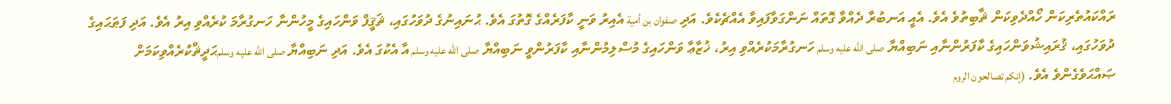ރައްކައުތެރިކަން ހޯއްދެވިކަން ޘާބިތުވެ އެވެ. އެއީ އަނބުރާ ދެއްވާ ގޮތައް ނަންގަވާފައިވާ އެއްޗެކެވެ. އަދި صفوان بن أمية އެއިރު ވަނީ ކާފަރެއްގެ ގޮތުގަ އެވެ. ޙުނައިނުގެ ދުވަހުގައި، ޘަޤީފް ވަންހައިގެ މީހުންނާ ހަނގުރާމަ ކުރެއްވި އިރު އެވެ. އަދި ފަޠަޙައިގެ ދުވަހުގައި، ޤުރައިޝުވަންހައިގެ ކާފަރުންނާއި ނަބިއްޔާ صلى الله عليه وسلم ހަނގުރާމަކުރެއްވި އިރު، ޚުޒާޢާ ވަންހައިގެ މުސްލިމުންނާއި ކާފަރުންވީ ނަބިއްޔާ صلى الله عليه وسلم އާ އެކުގަ އެވެ. އަދި ނަބިއްޔާ صلى الله عليه وسلمޙަދީޘްކުރެއްވިކަމަށް ޞައްޙަވެގެންވެ އެވެ. (إنكم تصالحون الروم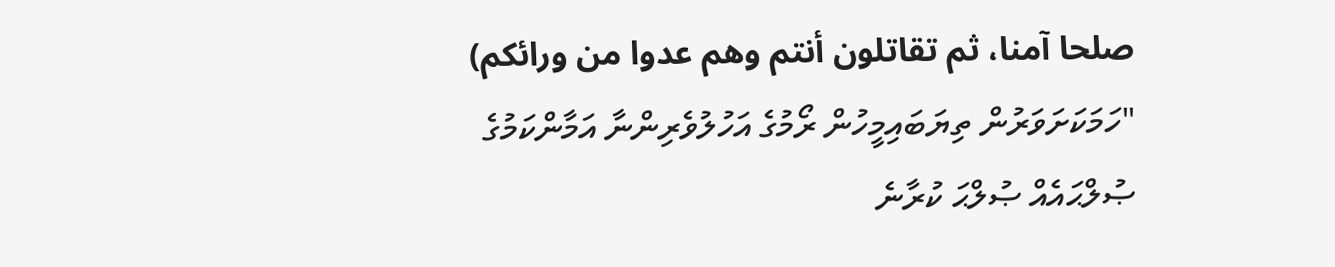صلحا آمنا، ثم تقاتلون أنتم وهم عدوا من ورائكم) "ހަމަކަށަވަރުން ތިޔަބައިމީހުން ރޯމުގެ އަހުލުވެރިންނާ އަމާންކަމުގެ ޞުލްޙައެއް ޞުލްޙަ ކުރާނެ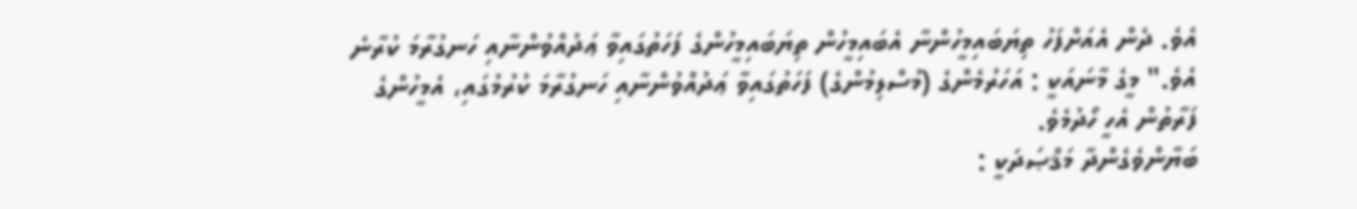އެވެ. ދެން އެއަށްފަހު ތިޔަބައިމީހުންނާ އެބައިމީހުން ތިޔަބައިމީހުންގެ ފަހަތުގައިވާ ޢަދުއްވުންނާއި ހަނގުރާމަ ކުރާނެ އެވެ." މީގެ މާނައަކީ : އަހަރުމެންގެ (މުސްލިމުންގެ) ފަހަތުގައިވާ ޢަދުއްވުންނާއި ހަނގުރާމަ ކުރުމުގައި، އެމީހުންގެ ފަރާތުން އެހީ ހޯދުމެވެ.
ބަޔާންވެގެންދާ މަޤްޞަދަކީ :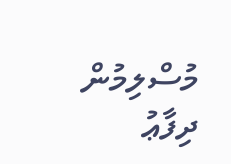މުސްލިމުން ދިފާޢު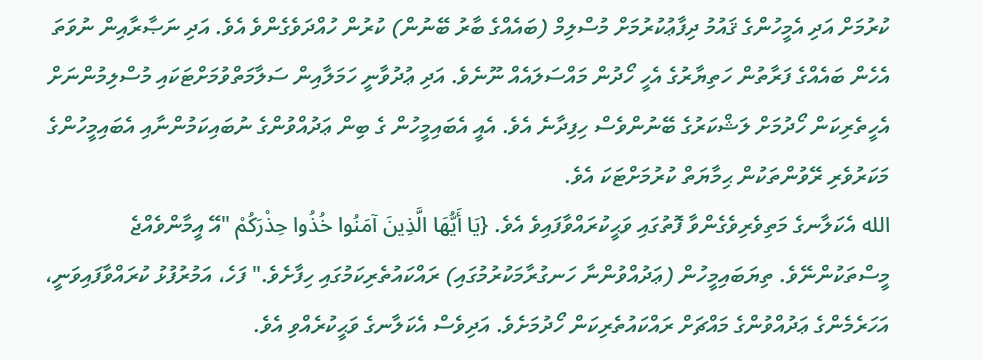ކުރުމަށް އަދި އެމީހުންގެ ޤައުމު ދިފާޢުކުރުމަށް މުސްލިމް (ބައެއްގެ ބާރު ބޭނުން) ކުރުން ހުއްދަވެގެންވެ އެވެ. އަދި ނަޞާރާއިން ނުވަތަ އެހެން ބައެއްގެ ފަރާތުން ހަތިޔާރުގެ އެހީ ހޯދުން މައްސަލައެއް ނޫނެވެ. އަދި ޢުދުވާނީ ހަމަލާއިން ސަލާމަތްވުމަށްޓަކައި މުސްލިމުންނަށް އެހީތެރިކަން ހޯދުމަށް ލަޝްކަރުގެ ބޭނުންވެސް ހިފިދާނެ އެވެ. އެއީ އެބައިމީހުން ގެ ބިން ޢަދުއްވުންގެ ނުބައިކަމުންނާއި އެބައިމީހުންގެ މަކަރުވެރި ރޭވުންތަކުން ޙިމާޔަތް ކުރުމަށްޓަކަ އެވެ.
الله އެކަލާނގެ މަތިވެރިވެގެންވާ ފޮތުގައި ވަޙީކުރައްވާފައިވެ އެވެ. {يَا أَيُّهَا الَّذِينَ آمَنُوا خُذُوا حِذْرَكُمْ "އޭ އީމާންވެއްޖެ މީސްތަކުންނޭވެ. ތިޔަބައިމީހުން (ޢަދުއްވުންނާ ހަނގުރާމަކުރުމުގައި) ރައްކައުތެރިކަމުގައި ހިފާށެވެ." ފަހެ، އަމުރުފުޅު ކުރައްވާފައިވަނީ، އަހަރެމެންގެ ޢަދުއްވުންގެ މައްޗަށް ރައްކައުތެރިކަން ހޯދުމަށެވެ. އަދިވެސް އެކަލާނގެ ވަޙީކުރެއްވި އެވެ.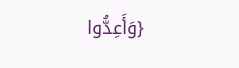{وَأَعِدُّوا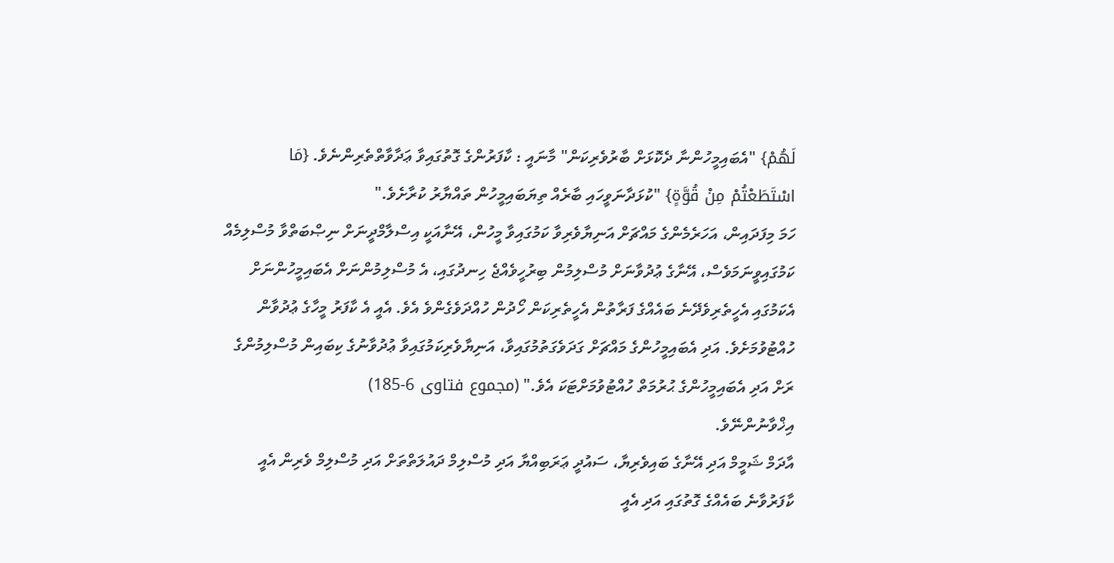لَهُمْ} "އެބައިމީހުންނާ ދެކޮޅަށް ބާރުވެރިކަން" މާނައީ : ކާފަރުންގެ ގޮތުގައިވާ ޢަދާވާތްތެރިންނެވެ. {مَا اسْتَطَعْتُمْ مِنْ قُوَّةٍ} "ކުޅަދާނަވީހައި ބާރެއް ތިޔަބައިމީހުން ތައްޔާރު ކުރާށެވެ."
ހަމަ މިފަދައިން، އަހަރެމެންގެ މައްޗަށް އަނިޔާވެރިވާ ކަމުގައިވާ މީހުން، އޭނާއަކީ އިސްލާމްދީނަށް ނިޞްބަތްވާ މުސްލިމެއް ކަމުގައިވީނަމަވެސް، އޭނާގެ ޢުދުވާނަށް މުސްލިމުން ބިރުހީވެއްޖެ ހިނދުގައި، އެ މުސްލިމުންނަށް އެބައިމީހުންނަށް އެކަމުގައި އެހީތެރިވެދޭނެ ބައެއްގެ ފަރާތުން އެހީތެރިކަން ހޯދުން ހުއްދަވެގެންވެ އެވެ. އެއީ އެ ކާފަރު މީހާގެ ޢުދުވާން ހުއްޓުވުމަށެވެ. އަދި އެބައިމީހުންގެ މައްޗަށް ގަދަވެގަތުމުގައިވާ، އަނިޔާވެރިކަމުގައިވާ ޢުދުވާނުގެ ކިބައިން މުސްލިމުންގެ ރަށް އަދި އެބައިމީހުންގެ ޙުރުމަތް ހުއްޓުވުމަށްޓަކަ އެވެ." (مجموع فتاوى 6-185)
އިޚްވާނުންނޭވެ.
އާދަމް ޝަމީމް އަދި އޭނާގެ ބައިވެރިޔާ، ސައުދީ ޢަރަބިއްޔާ އަދި މުސްލިމް ދައުލަތްތަށް އަދި މުސްލިމް ވެރިން އެއީ ކާފަރުވާނެ ބައެއްގެ ގޮތުގައި އަދި އެއީ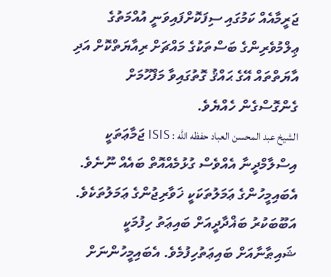ޖަރީމާއެއް ކަމުގައި ސިފަކޮށްފައިވަނީ އުއްމަތުގެ ޢިލްމުވެރިންގެ ބަސްތަކުގެ މައްޗަށް ރިއާޔަތްކޮށް އަދި އާޔަތްތައް އޭގެ ޙައްޤު ގޮތުގައިވާ މަފްހޫމަށް ގެންގޮސްގެން ހެއްޔެވެ.
الشيخ عبد المحسن العباد حفظه الله : ISIS ޖަމާޢަތަކީ އިސްލާމްދީނާ އެއްވެސް ގުޅުމެއްއޮތް ބައެއް ނޫނެވެ. އެބައިމީހުންގެ ޢަމަލުތަކަކީ ޚަވާރިޖުންގެ ޢަމަލުތަކެވެ. އަބޫބަކުރު ބަޣްދާދީއަށް ބައިޢަތު ހިފުމަކީ ޝައިޠާނާއަށް ބައިޢަތުހިފުމެވެ. އެބައިމީހުންނަށް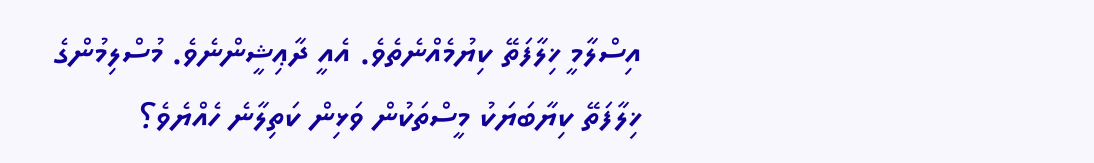އިސްލާމީ ޚިލާފަތޭ ކިޔުމެއްނެތެވެ. އެއީ ދާޢިޝީންނެވެ. މުސްލިމުންގެ ޚިލާފަތޭ ކިޔާބަޔަކު މީސްތަކުން ވަޅިން ކަތިލާނެ ހެއްޔެވެ؟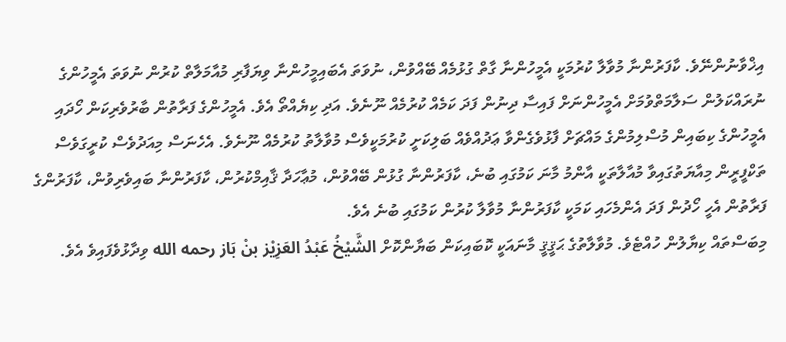އިޚްވާނުންނޭވެ. ކާފަރުންނާ މުވާލާ ކުރުމަކީ އެމީހުންނާ ގާތް ގުޅުމެއް ބޭއްވުން، ނުވަތަ އެބައިމީހުންނާ ވިޔަފާރި މުއާމަލާތް ކުރުން ނުވަތަ އެމީހުންގެ ނުރައްކަލުން ސަލާމަތްވުމަށް އެމީހުންނަށް ފައިސާ ދިނުން ފަދަ ކަމެއް ކުރުމެއް ނޫނެވެ. އަދި ކިޔެއްތޯ އެވެ. އެމީހުންގެ ފަރާތުން ބާރުވެރިކަން ހޯދައި އެމީހުންގެ ކިބައިން މުސްލިމުންގެ މައްޗަށް ފާޅުވެގެންވާ ޢަދުއްވެއް ބަލިކަށީ ކުރުމަކީވެސް މުވާލާތު ކުރުމެއް ނޫނެވެ. އެހެނަސް މިއަދުވެސް ކުރީގަވެސް ތަކްފީރީން މިއާޔަތުގައިވާ މުއާލާތަކީ އާންމު މާނަ ކަމުގައި ބުނެ، ކާފަރުންނާ ގުޅުން ބޭއްވުން، މުޢާހަދާ ޤާއިމްކުރުން، ކާފަރުންނާ ބައިވެރިވުން، ކާފަރުންގެ ފަރާތުން އެހީ ހޯދުން ފަދަ އެންމެހައި ކަމަކީ ކާފަރުންނާ މުވާލާ ކުރުން ކަމުގައި ބުނެ އެވެ.
މިބަސްތައް ކިޔާލުން ހުއްޓެވެ. މުވާލާތުގެ ޙަޤީޤީ މާނައަކީ ކޮބައިކަން ބަޔާންކޮށް الشَّيْخُ عَبْدُ العَزِيْز بنْ بَاز رحمه الله ވިދާޅުވެފައިވެ އެވެ.